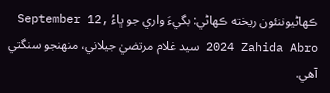ڪهاڻيوننئون ريخته ڪهاڻي: بگيءَ واري جو ڀاءُ September 12, 2024 Zahida Abro سيد غلام مرتضيٰ جيلاني، منھنجو سنگتي آھي.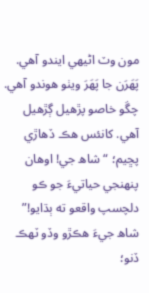مون وٽ اڻيھي ايندو آھي. پَھَرَن جا پَھَرَ ويٺو ھوندو آھي. چڱو خاصو پڙھيل ڳڙھيل آھي. کانئس ھڪ ڏھاڙي پڇيم؛ “شاھ جي! اوھان پنھنجي حياتيءَ جو ڪو دلچسپ واقعو ته ٻڌايو!” شاھ جيءَ ھڪڙو وڏو ٽھڪ ڏنو؛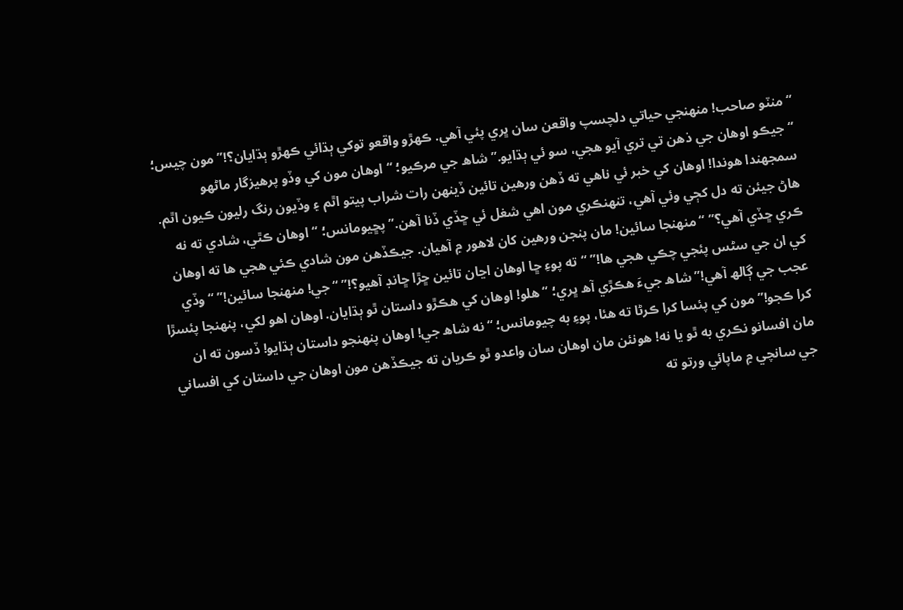“منٽو صاحب! منھنجي حياتي دلچسپ واقعن سان ڀري پئي آھي. ڪھڙو واقعو توکي ٻڌائي ڪھڙو ٻڌايان؟!” مون چيس؛ “جيڪو اوھان جي ذھن تي تري آيو ھجي، سو ئي ٻڌايو.” شاھ جي مرڪيو؛ “اوھان مون کي وڏو پرھيزگار ماڻھو سمجھندا ھوندا! اوھان کي خبر ئي ناھي ته ڏھن ورھين تائين ڏينھن رات شراب پيتو اٿم ۽ وڏيون رنگ رليون ڪيون اٿم. ھاڻ جيئن ته دل کڄي وئي آھي، تنھنڪري مون اھي شغل ئي ڇڏي ڏنا آھن.” پڇيومانس؛ “اوھان ڪٿي، شادي ته نه ڪري ڇڏي آھي؟” “منھنجا سائين! مان پنجن ورھين کان لاھور ۾ آھيان. جيڪڏھن مون شادي ڪئي ھجي ھا ته اوھان کي ان جي سڻس پئجي چڪي ھجي ھا!” “ته پوءِ ڇا اوھان اڃان تائين ڇڙا ڇانڊ آھيو؟!” “جي! منھنجا سائين!” “وڏي عجب جي ڳالھ آھي!” شاھ جيءَ ھڪڙي آھ ڀري؛ “ھلو! اوھان کي ھڪڙو داستان ٿو ٻڌايان. اوھان اھو لکي، پنھنجا پئسڙا کرا ڪجو!” مون کي پئسا کرا ڪرڻا ته ھئا، پوءِ به چيومانس؛ “نه شاھ جي! اوھان پنھنجو داستان ٻڌايو! ڏسون ته ان مان افسانو نڪري به ٿو يا نه! ھونئن مان اوھان سان واعدو ٿو ڪريان ته جيڪڏھن مون اوھان جي داستان کي افساني جي سانچي ۾ ماپائي ورتو ته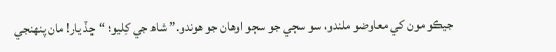جيڪو مون کي معاوضو ملندو، سو سڄي جو سڄو اوھان جو ھوندو.” شاھ جي کِليو؛ “ڇڏ يار! مان پنھنجي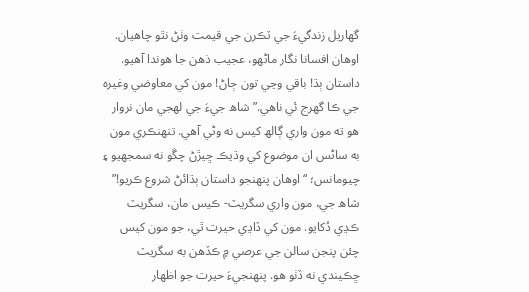گھاريل زندگيءَ جي ٽڪرن جي قيمت وٺڻ نٿو چاھيان. اوھان افسانا نگار ماڻھو، عجيب ذھن جا ھوندا آھيو. داستان ٻڌ! باقي وڃي تون ڄاڻ! مون کي معاوضي وغيره جي ڪا گھرج ئي ناھي.” شاھ جيءَ جي لھجي مان نروار ھو ته مون واري ڳالھ کيس نه وڻي آهي. تنھنڪري مون به ساڻس ان موضوع کي وڌيڪ ڇيڙڻ چڱو نه سمجھيو ۽ چيومانس؛ “اوھان پنھنجو داستان ٻڌائڻ شروع ڪريو!” شاھ جي، مون واري سگريٽ- ڪيس مان، سگريٽ ڪڍي دُکايو. مون کي ڏاڍي حيرت ٿي، جو مون کيس چئن پنجن سالن جي عرصي ۾ ڪڏھن به سگريٽ ڇڪيندي نه ڏٺو ھو. پنھنجيءَ حيرت جو اظھار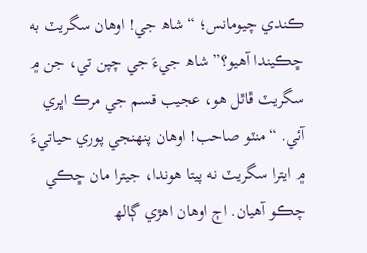ڪندي چيومانس؛ “شاھ جي! اوھان سگريٽ به ڇڪيندا آھيو؟” شاھ جيءَ جي چپن تي، جن ۾ سگريٽ ڦاٿل ھو، عجيب قسم جي مرڪ اڀري آئي. “منٽو صاحب! اوھان پنھنجي پوري حياتيءَ ۾ ايترا سگريٽ نه پيتا ھوندا، جيترا مان ڇڪي چڪو آھيان. اڄ اوھان اھڙي ڳالھ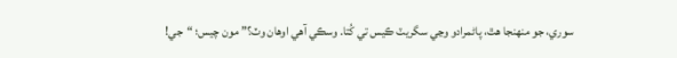سوري، جو منھنجا ھٿ، پاڻمرادو وڃي سگريٽ ڪيس تي کُتا. وسڪي آھي اوھان وٽ؟” مون چيس؛ “جي!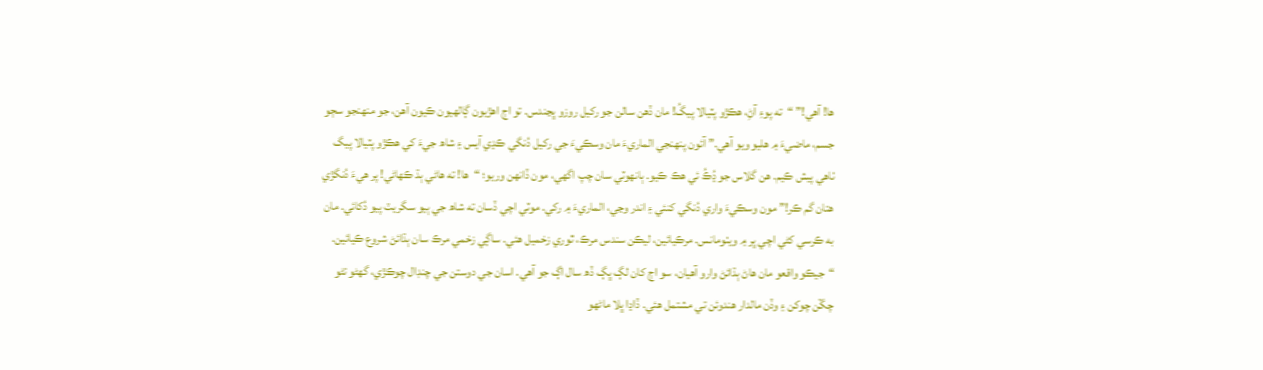ھا! آھي!” “ته پوءِ آڻِ، ھڪڙو پٽيالا پيگُ! مان ڏھن سالن جو رکيل روزو ڀڃندس. تو اڄ اھڙيون ڳالھيون ڪيون آھن، جو منھنجو سڄو جسم، ماضيءَ ۾ ھليو ويو آھي.” آئون پنھنجي الماريءَ مان وسڪيءَ جي رکيل دُنگي ڪڍي آيس ۽ شاھ جيءَ کي ھڪڙو پٽيالا پيگ ٺاھي پيش ڪيم. ھن گلاس جو ڍُڪُ ئي ھڪ ڪيو. ٻانھوٽي سان چپ اگھي، مون ڏانھن وريو؛ “ھا! ته ھاڻي ٻڌ ڪھاڻي! پر ھيءَ دُنگڙي ھتان گم ڪر!” مون وسڪيءَ واري دُنگي کنئي ۽ اندر وڃي، الماريءَ ۾ رکي. موٽي اچي ڏسان ته شاھ جي ٻيو سگريٽ پيو دُکائي. مان به ڪرسي کڻي اچي ڀر ۾ ويٺومانس. مرڪيائين، ليڪن سندس مرڪ، ٿوري زخميل ھئي. ساڳي زخمي مرڪ سان ٻڌائڻ شروع ڪيائين. “جيڪو واقعو مان ھاڻ ٻڌائڻ وارو آھيان، سو اڄ کان لڳ ڀڳ ڏھ سال اڳ جو آھي. اسان جي دوستن جي چنڊال چوڪڙي، گھڻو تڻو چڱن چوکن ۽ وڏن مالدار ھندوئن تي مشتمل ھئي. ڏاڍا ڀلا ماڻھو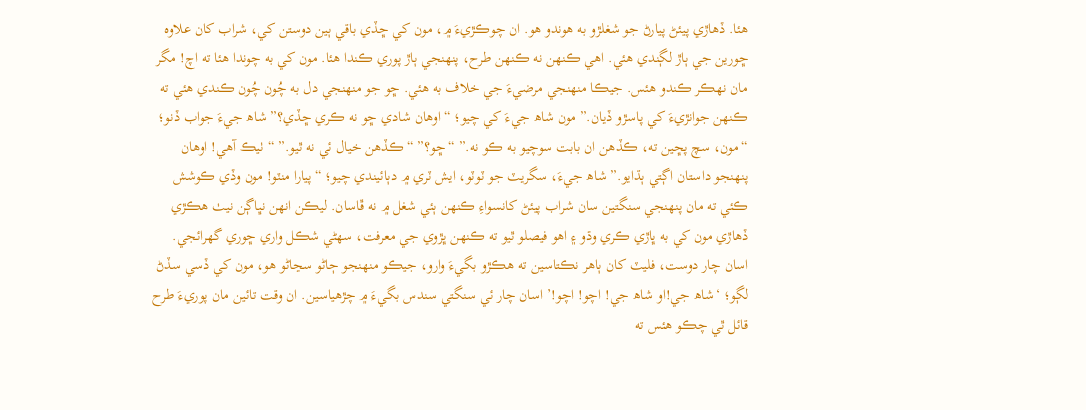ھئا. ڏھاڙي پيئڻ پيارڻ جو شغلڙو به ھوندو ھو. ان چوڪڙيءَ ۾، مون کي ڇڏي باقي ٻين دوستن کي، شراب کان علاوه ڇورين جي ٻاڙ لڳندي ھئي. اھي ڪنھن نه ڪنھن طرح، پنھنجي ٻاڙ پوري ڪندا ھئا. مون کي به چوندا ھئا ته اچ! مگر مان نھڪر ڪندو ھئس. جيڪا منھنجي مرضيءَ جي خلاف به ھئي. ڇو جو منھنجي دل به چُون چُون ڪندي ھئي ته ڪنھن جوانڙيءَ کي پاسڙو ڏيان.” مون شاھ جيءَ کي چيو؛ “اوھان شادي ڇو نه ڪري ڇڏي؟” شاھ جيءَ جواب ڏنو؛ “مون، سچ پڇين ته، ڪڏھن ان بابت سوچيو به ڪو نه.” “ڇو؟” “ڪڏھن خيال ئي نه ٿيو.” “ٺيڪ آهي! اوھان پنھنجو داستان اڳتي ٻڌايو.” شاھ جيءَ، سگريٽ جو ٽوٽو، ايش ٽري ۾ دٻائيندي چيو؛ “پيارا منٽو! مون وڏي ڪوشش ڪئي ته مان پنھنجي سنگتين سان شراب پيئڻ کانسواءِ ڪنھن ٻئي شغل ۾ نه ڦاسان. ليڪن انھن نڀاڳن نيٺ ھڪڙي ڏھاڙي مون کي به ڀاڙي ڪري وڌو ۽ اھو فيصلو ٿيو ته ڪنھن ڀڙوي جي معرفت، سھڻي شڪل واري ڇوري گھرائجي. اسان چار دوست، فليٽ کان ٻاھر نڪتاسين ته ھڪڙو بگيءَ وارو، جيڪو منھنجو ڄاڻو سڃاڻو ھو، مون کي ڏسي سڏڻ لڳو؛ ‘شاھ جي!او شاھ جي! اچو! اچو!’ اسان چار ئي سنگتي سندس بگيءَ ۾ چڙھياسين. ان وقت تائين مان پوريءَ طرح قائل ٿي چڪو ھئس ته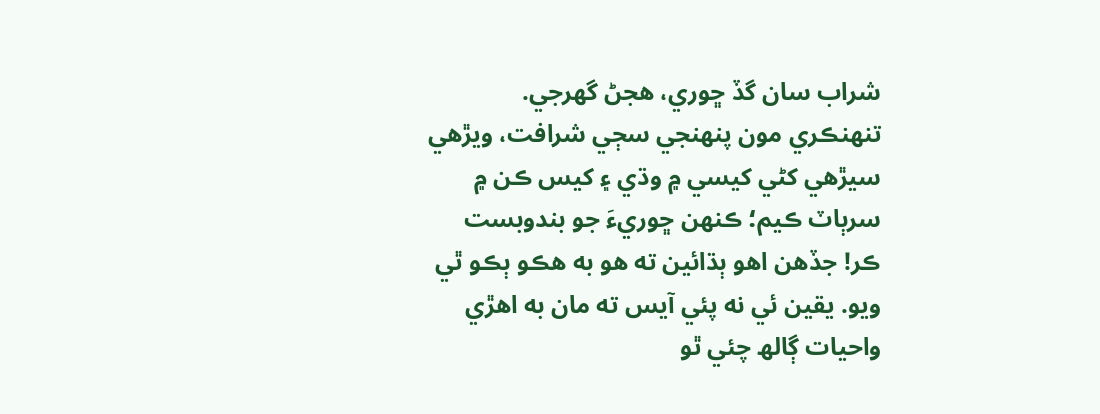شراب سان گڏ ڇوري، ھجڻ گھرجي. تنھنڪري مون پنھنجي سڄي شرافت، ويڙھي سيڙھي کڻي کيسي ۾ وڌي ۽ کيس ڪن ۾ سرٻاٽ ڪيم؛ ڪنھن ڇوريءَ جو بندوبست ڪر! جڏھن اھو ٻڌائين ته ھو به ھڪو ٻڪو ٿي ويو. يقين ئي نه پئي آيس ته مان به اھڙي واحيات ڳالھ چئي ٿو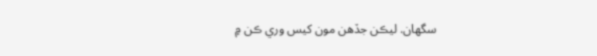سگھان. ليڪن جڏھن مون کيس وري ڪن ۾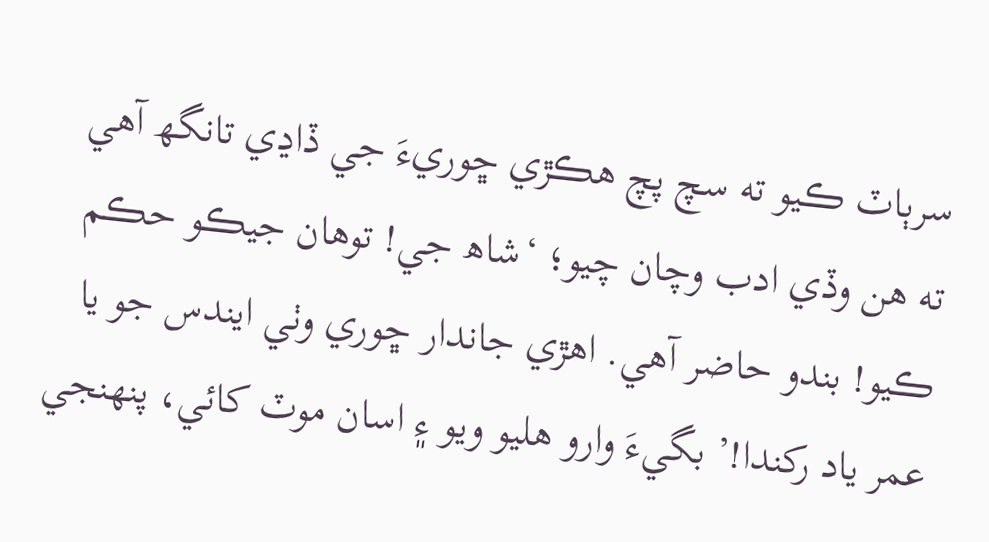سرٻاٽ ڪيو ته سچ پچ ھڪڙي ڇوريءَ جي ڏاڍي تانگھ آھي ته ھن وڏي ادب وچان چيو؛ ‘شاھ جي! توھان جيڪو حڪم ڪيو! بندو حاضر آهي. اھڙي جاندار ڇوري وٺي ايندس جو يا عمر ياد رکندا!’ بگيءَ وارو ھليو ويو ۽ اسان موٽ کائي، پنھنجي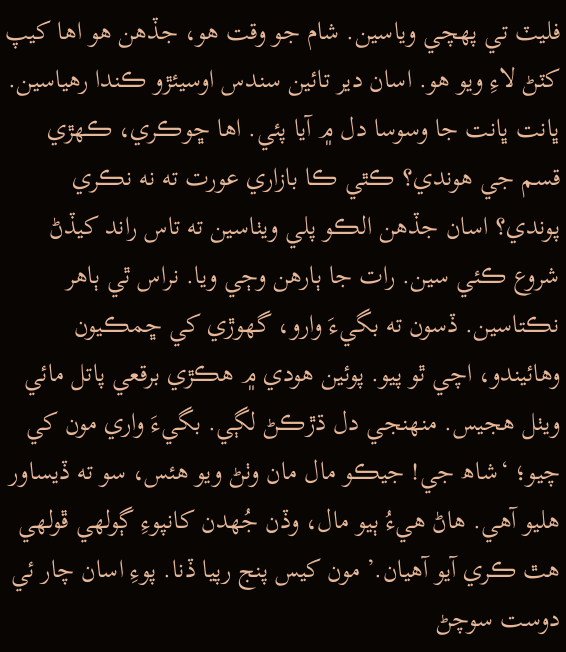فليٽ تي پھچي وياسين. شام جو وقت ھو، جڏھن ھو اھا کيپ کٽڻ لاءِ ويو ھو. اسان دير تائين سندس اوسيئڙو ڪندا رھياسين. ڀانت ڀانت جا وسوسا دل ۾ آيا پئي. اھا ڇوڪري، ڪھڙي قسم جي ھوندي؟ ڪٿي ڪا بازاري عورت ته نه نڪري پوندي؟ اسان جڏھن الڪو پلي ويٺاسين ته تاس راند کيڏڻ شروع ڪئي سين. رات جا ٻارھن وڄي ويا. نراس ٿي ٻاھر نڪتاسين. ڏسون ته بگيءَ وارو، گھوڙي کي ڇمڪيون وھائيندو، اچي ٿو پيو. پوئين ھودي ۾ ھڪڙي برقعي پاتل مائي ويٺل ھجيس. منھنجي دل ڌڙڪڻ لڳي. بگيءَ واري مون کي چيو؛ ‘شاھ جي! جيڪو مال مان وٺڻ ويو ھئس، سو ته ڏيساور ھليو آھي. ھاڻ ھيءُ ٻيو مال، وڏن جُھدن کانپوءِ ڳولھي ڦولھي ھٿ ڪري آيو آھيان.’ مون کيس پنج رپيا ڏنا. پوءِ اسان چار ئي دوست سوچڻ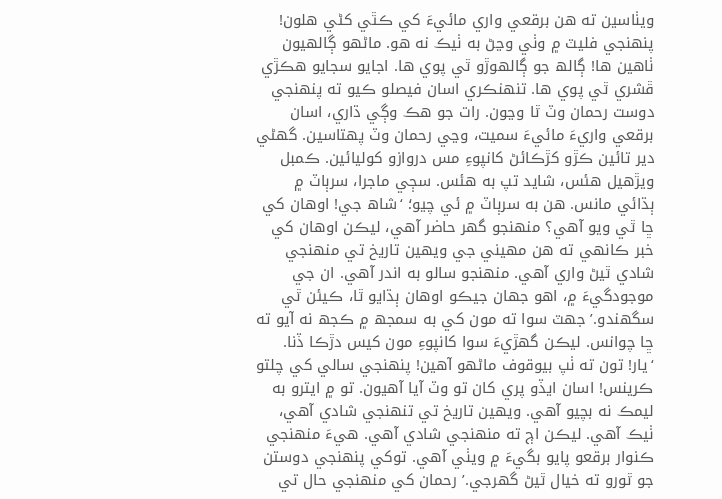ويٺاسين ته ھن برقعي واري مائيءَ کي ڪٿي کڻي ھلون! پنھنجي فليٽ ۾ وٺي وڃڻ به ٺيڪ نه ھو. ماڻھو ڳالھيون ٺاھين ھا! ڳالھ جو ڳالھوڙو ٿي پوي ھا. اجايو سجايو ھڪڙي ڦشري ٿي پوي ھا. تنھنڪري اسان فيصلو ڪيو ته پنھنجي دوست رحمان وٽ ٿا وڃون. رات جو ھڪ وڳي ڌاري، اسان برقعي واريءَ مائيءَ سميت، وڃي رحمان وٽ پھتاسين. گھڻي دير تائين ڪڙو کڙڪائڻ کانپوءِ مس دروازو کوليائين. ڪمبل ويڙھيل ھئس، شايد تپ به ھئس. سڄي ماجرا، سرٻاٽ ۾ ٻڌائي مانس. ھن به سرٻاٽ ۾ ئي چيو؛ ‘شاھ جي! اوھان کي ڇا ٿي ويو آھي؟ منھنجو گھر حاضر آهي، ليڪن اوھان کي خبر ڪانھي ته ھن مھيني جي ويھين تاريخ تي منھنجي شادي ٿيڻ واري آھي. منھنجو سالو به اندر آھي. ان جي موجودگيءَ ۾، اھو جھان جيڪو اوھان ٻڌايو ٿا، ڪيئن ٿي سگھندو.’ جھٽ سوا ته مون کي به سمجھ ۾ ڪجھ نه آيو ته ڇا چوانس. ليڪن گھڙيءَ سوا کانپوءِ مون کيس دڙڪا ڏنا. ‘يار! تون ته ٺپ بيوقوف ماڻھو آھين! پنھنجي سالي کي چلتو ڪرينس! اسان ايڏو پري کان تو وٽ آيا آھيون. تو ۾ ايترو به ليمڪ نه بچيو آھي. ويھين تاريخ تي تنھنجي شادي آھي، ٺيڪ آھي. ليڪن اڄ ته منھنجي شادي آھي. ھيءَ منھنجي ڪنوار برقعو پايو بگيءَ ۾ ويٺي آھي. توکي پنھنجي دوستن جو ٿورو ته خيال ٿيڻ گھرجي.’ رحمان کي منھنجي حال تي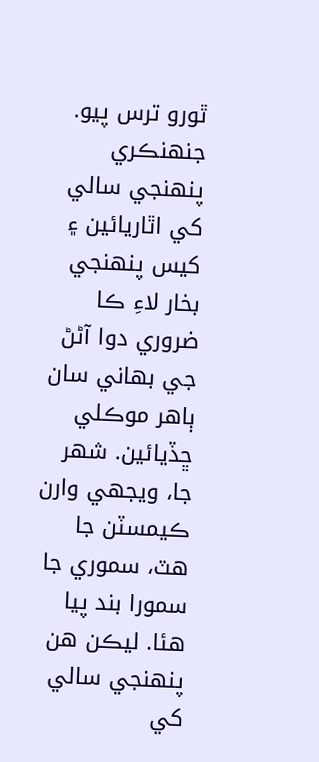ٿورو ترس پيو. جنھنڪري پنھنجي سالي کي اٿاريائين ۽ کيس پنھنجي بخار لاءِ ڪا ضروري دوا آڻڻ جي بھاني سان ٻاھر موڪلي ڇڏيائين. شھر جا، ويجھي وارن ڪيمسٽن جا ھٽ، سموري جا سمورا بند پيا ھئا. ليڪن ھن پنھنجي سالي کي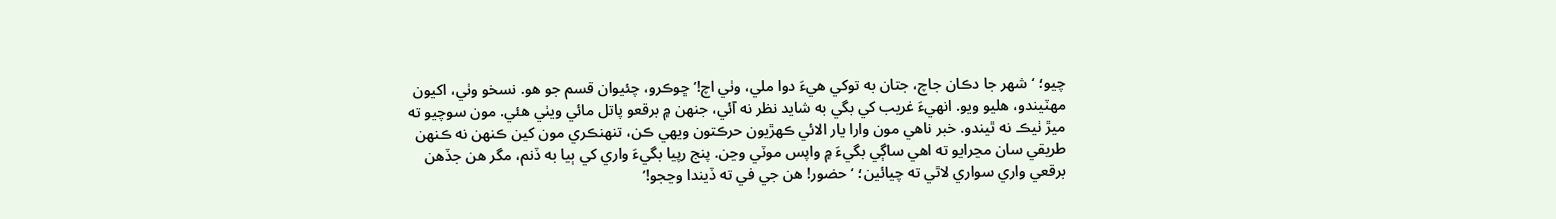چيو؛ ‘شھر جا دڪان جاچ، جتان به توکي ھيءَ دوا ملي، وٺي اچ!’ ڇوڪرو، چئيوان قسم جو ھو. نسخو وٺي، اکيون مھٽيندو، ھليو ويو. انھيءَ غريب کي بگي به شايد نظر نه آئي، جنھن ۾ برقعو پاتل مائي ويٺي ھئي. مون سوچيو ته ميڙ ٺيڪ نه ٿيندو. خبر ناھي مون وارا يار الائي ڪھڙيون حرڪتون ويھي ڪن، تنھنڪري مون کين ڪنھن نه ڪنھن طريقي سان مڃرايو ته اھي ساڳي بگيءَ ۾ واپس موٽي وڃن. پنج رپيا بگيءَ واري کي ٻيا به ڏنم، مگر ھن جڏھن برقعي واري سواري لاٿي ته چيائين؛ ‘حضور! ھن جي في ته ڏيندا وڃجو!’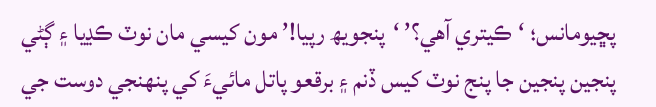پڇيومانس؛ ‘ڪيتري آهي؟’ ‘پنجويھ رپيا!’ مون کيسي مان نوٽ ڪڍيا ۽ ڳڻي پنجين پنجين جا پنج نوٽ کيس ڏنم ۽ برقعو پاتل مائيءَ کي پنھنجي دوست جي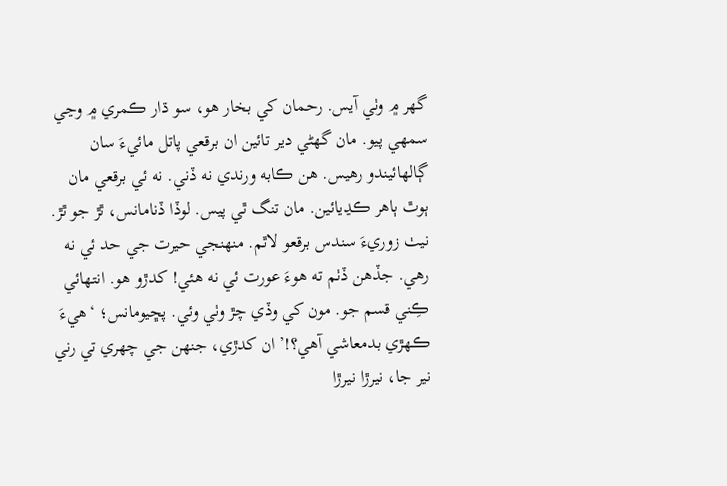گھر ۾ وٺي آيس. رحمان کي بخار ھو، سو ڌار ڪمري ۾ وڃي سمھي پيو. مان گھڻي دير تائين ان برقعي پاتل مائيءَ سان ڳالھائيندو رھيس. ھن ڪابه ورندي نه ڏني. نه ئي برقعي مان ٻوٿ ٻاھر ڪڍيائين. مان تنگ ٿي پيس. لوڏا ڏنامانس، ٿڙ جو ٿڙ. نيٺ زوريءَ سندس برقعو لاٿم. منھنجي حيرت جي حد ئي نه رھي. جڏھن ڏٺم ته ھوءَ عورت ئي نه ھئي! کدڙو ھو. انتھائي ڪِني قسم جو. مون کي وڏي چڙ وٺي وئي. پڇيومانس؛ ‘ھيءَ ڪھڙي بدمعاشي آھي؟!’ ان کدڙي، جنھن جي چھري تي رني نير جا، نيرڙا نيرڙا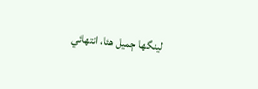لينگھا ڄميل ھئا، انتھائي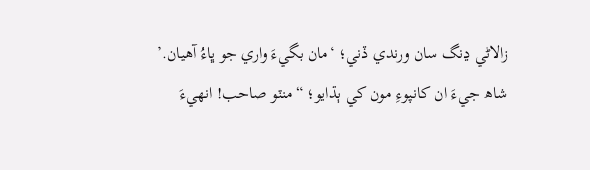زالاڻي ڍنگ سان ورندي ڏني؛ ‘مان بگيءَ واري جو ڀاءُ آھيان.’ شاھ جيءَ ان کانپوءِ مون کي ٻڌايو؛ “منٽو صاحب! انھيءَ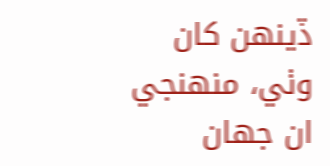ڏينھن کان وٺي، منھنجي ان جھان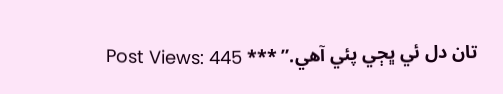تان دل ئي ڀڄي پئي آهي.” *** Post Views: 445